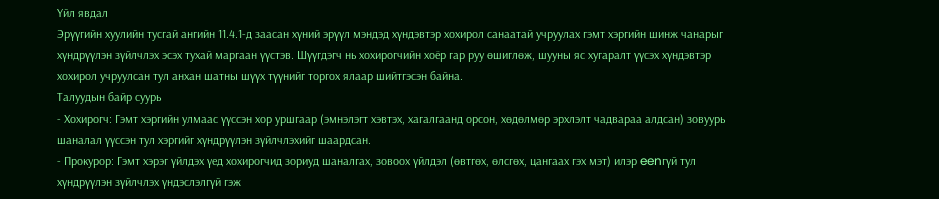Үйл явдал
Эрүүгийн хуулийн тусгай ангийн 11.4.1-д заасан хүний эрүүл мэндэд хүндэвтэр хохирол санаатай учруулах гэмт хэргийн шинж чанарыг хүндрүүлэн зүйлчлэх эсэх тухай маргаан үүстэв. Шүүгдэгч нь хохирогчийн хоёр гар руу өшиглөж, шууны яс хугаралт үүсэх хүндэвтэр хохирол учруулсан тул анхан шатны шүүх түүнийг торгох ялаар шийтгэсэн байна.
Талуудын байр суурь
- Хохирогч: Гэмт хэргийн улмаас үүссэн хор уршгаар (эмнэлэгт хэвтэх, хагалгаанд орсон, хөдөлмөр эрхлэлт чадвараа алдсан) зовуурь шаналал үүссэн тул хэргийг хүндрүүлэн зүйлчлэхийг шаардсан.
- Прокурор: Гэмт хэрэг үйлдэх үед хохирогчид зориуд шаналгах, зовоох үйлдэл (өвтгөх, өлсгөх, цангаах гэх мэт) илэр eenгүй тул хүндрүүлэн зүйлчлэх үндэслэлгүй гэж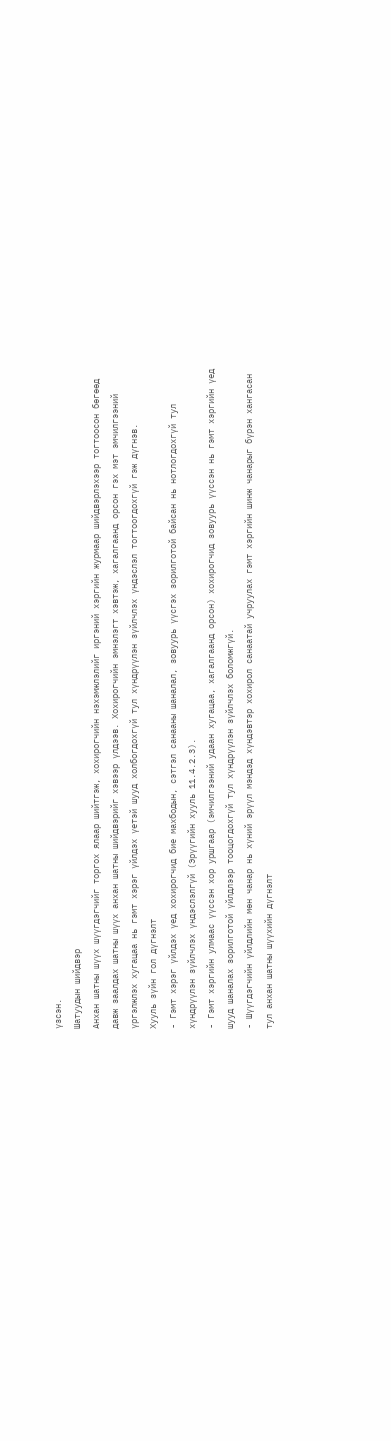үзсэн.
Шатуудын шийдвэр
Анхан шатны шүүх шүүгдэгчийг торгох ялаар шийтгэж, хохирогчийн нэхэмжлэлийг иргэний хэргийн журмаар шийдвэрлэхээр тогтоосон бөгөөд давж заалдах шатны шүүх анхан шатны шийдвэрийг хэвээр үлдээв. Хохирогчийн эмнэлэгт хэвтэж, хагалгаанд орсон гэх мэт эмчилгээний үргэлжлэх хугацаа нь гэмт хэрэг үйлдэх үетэй шууд холбогдохгүй тул хүндрүүлэн зүйлчлэх үндэслэл тогтоогдохгүй гэж дүгнэв.
Хууль зүйн гол дүгнэлт
- Гэмт хэрэг үйлдэх үед хохирогчид бие махбодын, сэтгэл санааны шаналал, зовуурь үүсгэх зорилготой байсан нь нотлогдохгүй тул хүндрүүлэн зүйлчлэх үндэслэлгүй (Эрүүгийн хууль 11.4.2.3).
- Гэмт хэргийн улмаас үүссэн хор уршгаар (эмчилгээний удаан хугацаа, хагалгаанд орсон) хохирогчид зовуурь үүссэн нь гэмт хэргийн үед шууд шаналах зорилготой үйлдлээр тооцогдохгүй тул хүндрүүлэн зүйлчлэх боломжгүй.
- Шүүгдэгчийн үйлдлийн мөн чанар нь хүний эрүүл мэндэд хүндэвтэр хохирол санаатай учруулах гэмт хэргийн шинж чанарыг бүрэн хангасан тул анхан шатны шүүхийн дүгнэлт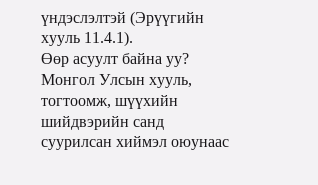үндэслэлтэй (Эрүүгийн хууль 11.4.1).
Өөр асуулт байна уу?
Монгол Улсын хууль, тогтоомж, шүүхийн шийдвэрийн санд суурилсан хиймэл оюунаас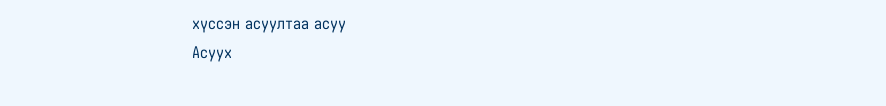хүссэн асуултаа асуу
Асуух